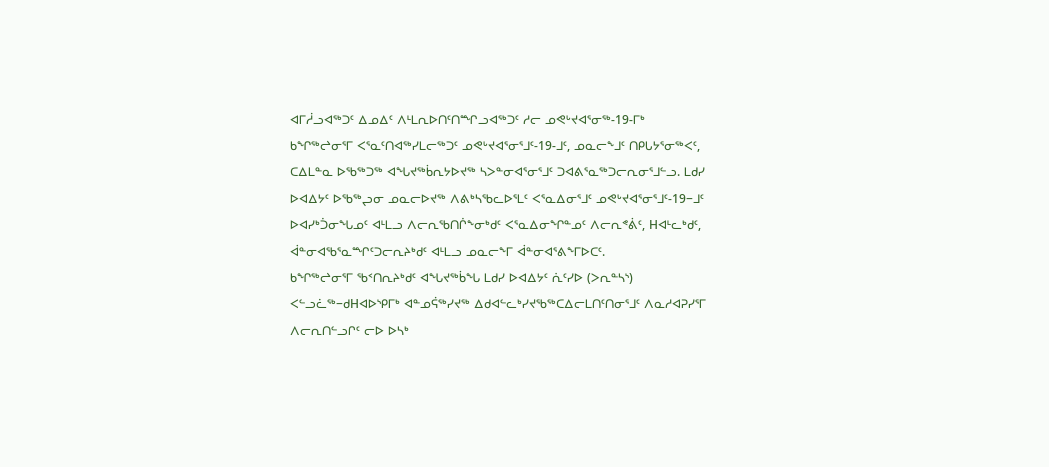ᐊᒥᓲᓗᐊᖅᑐᑦ ᐃᓄᐃᑦ ᐱᒻᒪᕆᐅᑎᑦᑎᙱᓗᐊᖅᑐᑦ ᓱᓕ ᓄᕙᒡᔪᐊᕐᓂᖅ-19-ᒥᒃ
ᑲᖏᖅᖠᓂᕐᒥ ᐸᕐᓇᑦᑎᐊᖅᓯᒪᓕᖅᑐᑦ ᓄᕙᒡᔪᐊᕐᓂᕐᒧᑦ-19-ᒧᑦ, ᓄᓇᓕᖕᒧᑦ ᑎᑭᒐᔭᕐᓂᖅᐸᑦ, ᑕᐃᒪᓐᓇ ᐅᖃᖅᑐᖅ ᐊᖓᔪᖅᑳᕆᔭᐅᔪᖅ ᓴᐳᓐᓂᐊᕐᓂᕐᒧᑦ ᑐᐊᕕᕐᓇᖅᑐᓕᕆᓂᕐᒧᓪᓗ. ᒪᑯᓯ ᐅᐊᐃᔭᑦ ᐅᖃᖅᖢᓂ ᓄᓇᓕᐅᔪᖅ ᐱᕕᒃᓴᖃᓚᐅᕐᒪᑦ ᐸᕐᓇᐃᓂᕐᒧᑦ ᓄᕙᒡᔪᐊᕐᓂᕐᒧᑦ-19−ᒧᑦ ᐅᐊᓯᒃᑑᓂᖓᓄᑦ ᐊᒻᒪᓗ ᐱᓕᕆᖃᑎᒌᖕᓂᒃᑯᑦ ᐸᕐᓇᐃᓂᖏᓐᓄᑦ ᐱᓕᕆᕝᕖᑦ, Hᐊᒻᓚᒃᑯᑦ, ᐋᓐᓂᐊᖃᕐᓇᙱᑦᑐᓕᕆᔨᒃᑯᑦ ᐊᒻᒪᓗ ᓄᓇᓕᖕᒥ ᐋᓐᓂᐊᕐᕕᖕᒥᐅᑕᑦ.
ᑲᖏᖅᖠᓂᕐᒥ ᖃᑉᑎᕆᔨᒃᑯᑦ ᐊᖓᔪᖅᑳᖓ ᒪᑯᓯ ᐅᐊᐃᔭᑦ ᕇᑦᓯᐅ (ᐳᕆᓐᓴᔅ) ᐸᓪᓗᓛᖅ−ᑯHᐊᐅᔅᑭᒥᒃ ᐊᓐᓄᕌᖅᓯᔪᖅ ᐃᑯᐊᓪᓚᒃᓯᔪᖃᖅᑕᐃᓕᒪᑎᑦᑎᓂᕐᒧᑦ ᐱᓇᓱᐊᕈᓯᕐᒥ ᐱᓕᕆᑎᓪᓗᒋᑦ ᓕᐅ ᐅᓴᒃ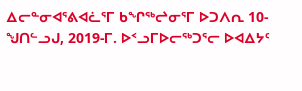ᐃᓕᓐᓂᐊᕐᕕᐊᓛᕐᒥ ᑲᖏᖅᖠᓂᕐᒥ ᐅᑐᐱᕆ 10-ᖑᑎᓪᓗᒍ, 2019-ᒥ. ᐅᑉᓗᒥᐅᓕᖅᑐᕐᓕ ᐅᐊᐃᔭᑦ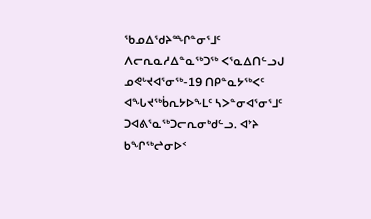ᖃᓄᐃᖁᔨᙱᓐᓂᕐᒧᑦ ᐱᓕᕆᓇᓱᐃᓐᓇᖅᑐᖅ ᐸᕐᓇᐃᑎᓪᓗᒍ ᓄᕙᒡᔪᐊᕐᓂᖅ-19 ᑎᑭᓐᓇᔭᖅᐸᑦ ᐊᖓᔪᖅᑳᕆᔭᐅᖕᒪᑦ ᓴᐳᓐᓂᐊᕐᓂᕐᒧᑦ ᑐᐊᕕᕐᓇᖅᑐᓕᕆᓂᒃᑯᓪᓗ. ᐊᔾᔨ ᑲᖏᖅᖠᓂᐅᑉ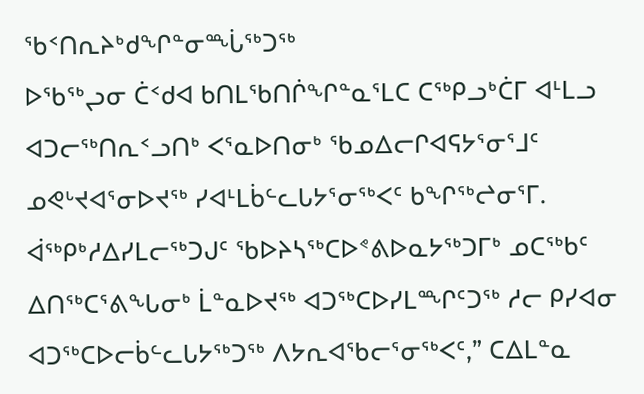ᖃᑉᑎᕆᔨᒃᑯᖏᓐᓂᙶᖅᑐᖅ
ᐅᖃᖅᖢᓂ ᑖᑉᑯᐊ ᑲᑎᒪᖃᑎᒌᖏᓐᓇᕐᒪᑕ ᑕᖅᑭᓗᒃᑖᒥ ᐊᒻᒪᓗ ᐊᑐᓕᖅᑎᕆᑉᓗᑎᒃ ᐸᕐᓇᐅᑎᓂᒃ ᖃᓄᐃᓕᒋᐊᕋᔭᕐᓂᕐᒧᑦ ᓄᕙᒡᔪᐊᕐᓂᐅᔪᖅ ᓯᐊᒻᒪᑳᓪᓚᒐᔭᕐᓂᖅᐸᑦ ᑲᖏᖅᖠᓂᕐᒥ.
ᐋᖅᑭᒃᓱᐃᓯᒪᓕᖅᑐᒍᑦ ᖃᐅᔨᓴᖅᑕᐅᕝᕕᐅᓇᔭᖅᑐᒥᒃ ᓄᑕᖅᑲᑦ ᐃᑎᖅᑕᕐᕕᖓᓂᒃ ᒫᓐᓇᐅᔪᖅ ᐊᑐᖅᑕᐅᓯᒪᙱᑦᑐᖅ ᓱᓕ ᑭᓯᐊᓂ ᐊᑐᖅᑕᐅᓕᑳᓪᓚᒐᔭᖅᑐᖅ ᐱᔭᕆᐊᖃᓕᕐᓂᖅᐸᑦ,” ᑕᐃᒪᓐᓇ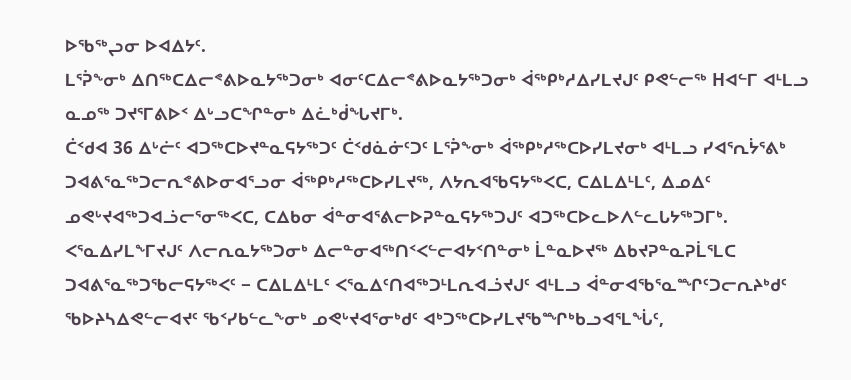ᐅᖃᖅᖢᓂ ᐅᐊᐃᔭᑦ.
ᒪᕐᕉᖕᓂᒃ ᐃᑎᖅᑕᐃᓕᕝᕕᐅᓇᔭᖅᑐᓂᒃ ᐊᓂᑦᑕᐃᓕᕝᕕᐅᓇᔭᖅᑐᓂᒃ ᐋᖅᑭᒃᓱᐃᓯᒪᔪᒍᑦ ᑭᕙᓪᓕᖅ Hᐊᓪᒥ ᐊᒻᒪᓗ ᓇᓄᖅ ᑐᔪᕐᒥᕕᐅᑉ ᐃᒡᓗᑕᖏᓐᓂᒃ ᐃᓛᒃᑰᖓᔪᒥᒃ.
ᑖᑉᑯᐊ 36 ᐃᒡᓖᑦ ᐊᑐᖅᑕᐅᔪᓐᓇᕋᔭᖅᑐᑦ ᑖᑉᑯᓈᓃᑦᑐᑦ ᒪᕐᕉᖕᓂᒃ ᐋᖅᑭᒃᓱᖅᑕᐅᓯᒪᔪᓂᒃ ᐊᒻᒪᓗ ᓯᐊᕐᕆᔮᕐᕕᒃ ᑐᐊᕕᕐᓇᖅᑐᓕᕆᕝᕕᐅᓂᐊᕐᓗᓂ ᐋᖅᑭᒃᓱᖅᑕᐅᓯᒪᔪᖅ, ᐱᔭᕆᐊᖃᕋᔭᖅᐸᑕ, ᑕᐃᒪᐃᒻᒪᑦ, ᐃᓄᐃᑦ ᓄᕙᒡᔪᐊᖅᑐᐊᓘᓕᕐᓂᖅᐸᑕ, ᑕᐃᑲᓂ ᐋᓐᓂᐊᕐᕕᓕᐅᕈᓐᓇᕋᔭᖅᑐᒍᑦ ᐊᑐᖅᑕᐅᓚᐅᐱᓪᓚᒐᔭᖅᑐᒥᒃ.
ᐸᕐᓇᐃᓯᒪᖕᒥᔪᒍᑦ ᐱᓕᕆᓇᔭᖅᑐᓂᒃ ᐃᓕᓐᓂᐊᖅᑎᑉᐸᓪᓕᐊᔭᑉᑎᓐᓂᒃ ᒫᓐᓇᐅᔪᖅ ᐃᑲᔪᕈᓐᓇᕈᒫᕐᒪᑕ ᑐᐊᕕᕐᓇᖅᑐᖃᓕᕋᔭᖅᐸᑦ − ᑕᐃᒪᐃᒻᒪᑦ ᐸᕐᓇᐃᑦᑎᐊᖅᑐᒻᒪᕆᐊᓘᔪᒍᑦ ᐊᒻᒪᓗ ᐋᓐᓂᐊᖃᕐᓇᙱᑦᑐᓕᕆᔨᒃᑯᑦ ᖃᐅᔨᓴᐃᕙᓪᓕᐊᔪᑦ ᖃᑉᓯᑲᓪᓚᖕᓂᒃ ᓄᕙᒡᔪᐊᕐᓂᒃᑯᑦ ᐊᒃᑐᖅᑕᐅᓯᒪᔪᖃᙱᒃᑲᓗᐊᕐᒪᖔᑦ,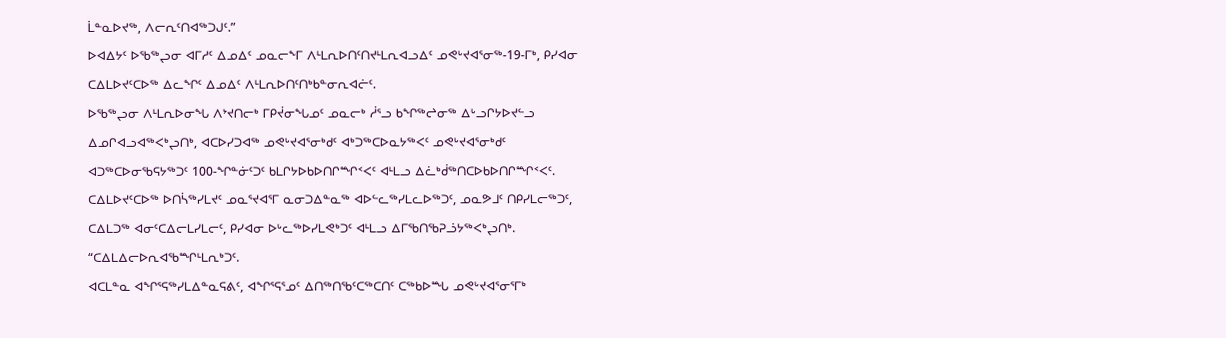ᒫᓐᓇᐅᔪᖅ, ᐱᓕᕆᑦᑎᐊᖅᑐᒍᑦ.”
ᐅᐊᐃᔭᑦ ᐅᖃᖅᖢᓂ ᐊᒥᓱᑦ ᐃᓄᐃᑦ ᓄᓇᓕᖕᒥ ᐱᒻᒪᕆᐅᑎᑦᑎᔪᒻᒪᕆᐊᓗᐃᑦ ᓄᕙᒡᔪᐊᕐᓂᖅ-19-ᒥᒃ, ᑭᓯᐊᓂ ᑕᐃᒪᐅᔪᑦᑕᐅᖅ ᐃᓚᖏᑦ ᐃᓄᐃᑦ ᐱᒻᒪᕆᐅᑎᑦᑎᒃᑲᓐᓂᕆᐊᓖᑦ.
ᐅᖃᖅᖢᓂ ᐱᒻᒪᕆᐅᓂᖓ ᐱᔾᔪᑎᓕᒃ ᒥᑭᔫᓂᖓᓄᑦ ᓄᓇᓕᒃ ᓲᕐᓗ ᑲᖏᖅᖠᓂᖅ ᐃᒡᓗᒋᔭᐅᔪᓪᓗ ᐃᓄᒋᐊᓗᐊᖅᐸᒃᖢᑎᒃ, ᐊᑕᐅᓯᑐᐊᖅ ᓄᕙᒡᔪᐊᕐᓂᒃᑯᑦ ᐊᒃᑐᖅᑕᐅᓇᔭᖅᐸᑦ ᓄᕙᒡᔪᐊᕐᓂᒃᑯᑦ ᐊᑐᖅᑕᐅᓂᖃᕋᔭᖅᑐᑦ 100-ᖏᓐᓃᑦᑐᑦ ᑲᒪᒋᔭᐅᑲᐅᑎᒋᙱᑉᐸᑦ ᐊᒻᒪᓗ ᐃᓛᒃᑰᖅᑎᑕᐅᑲᐅᑎᒋᙱᑉᐸᑦ.
ᑕᐃᒪᐅᔪᑦᑕᐅᖅ ᐅᑎᓵᖅᓯᒪᔪᑦ ᓄᓇᕐᔪᐊᕐᒥ ᓇᓂᑐᐃᓐᓇᖅ ᐊᐅᓪᓚᖅᓯᒪᓚᐅᖅᑐᑦ, ᓄᓇᕗᒧᑦ ᑎᑭᓯᒪᓕᖅᑐᑦ, ᑕᐃᒪᑐᖅ ᐊᓂᑦᑕᐃᓕᒪᓯᒪᓕᑦ, ᑭᓯᐊᓂ ᐅᒡᓚᖅᐅᓯᒪᕙᒃᑐᑦ ᐊᒻᒪᓗ ᐃᒥᖃᑎᖃᕈᓘᔭᖅᐸᒃᖢᑎᒃ. “ᑕᐃᒪᐃᓕᐅᕆᐊᖃᙱᒻᒪᕆᒃᑐᑦ.
ᐊᑕᒪᓐᓇ ᐊᖏᕐᕋᖅᓯᒪᐃᓐᓇᕋᕕᑦ, ᐊᖏᕐᕋᕐᓄᑦ ᐃᑎᖅᑎᖃᑦᑕᖅᑕᑎᑦ ᑕᖅᑲᐅᙵ ᓄᕙᒡᔪᐊᕐᓂᕐᒥᒃ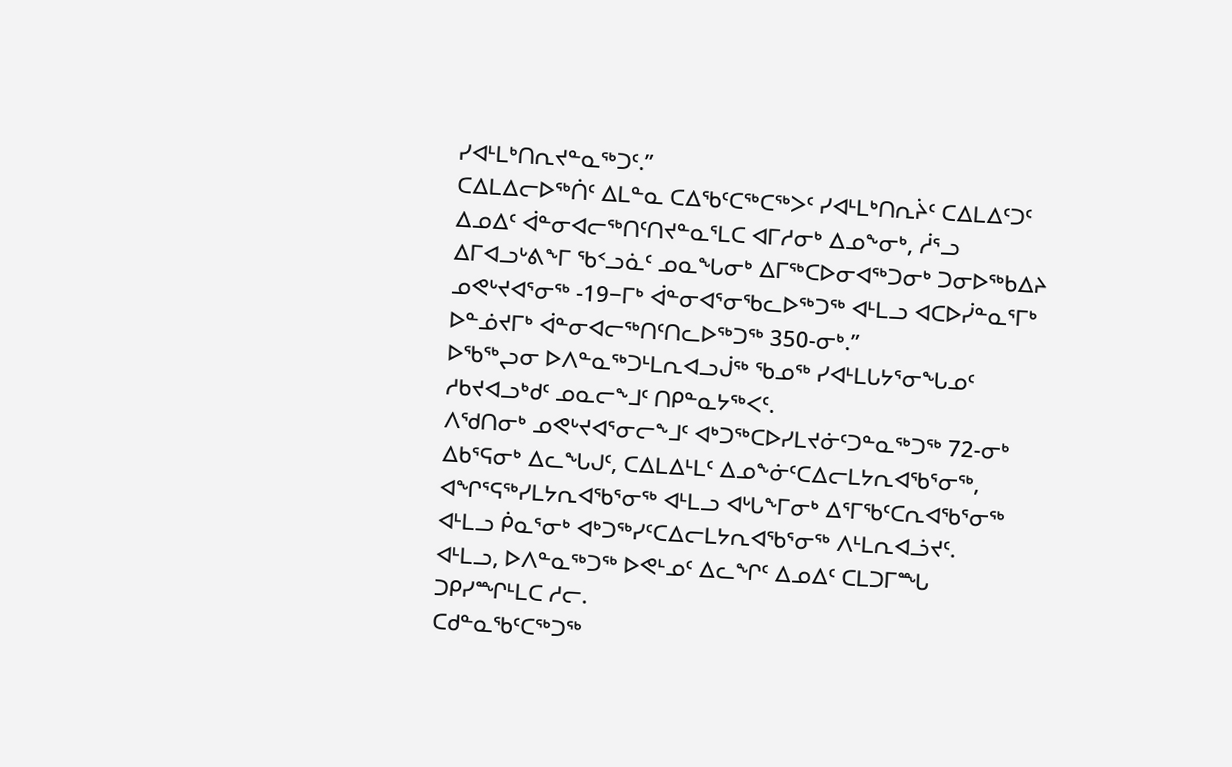ᓯᐊᒻᒪᒃᑎᕆᔪᓐᓇᖅᑐᑦ.”
ᑕᐃᒪᐃᓕᐅᖅᑏᑦ ᐃᒪᓐᓇ ᑕᐃᖃᑦᑕᖅᑕᖅᐳᑦ ᓯᐊᒻᒪᒃᑎᕆᔩᑦ ᑕᐃᒪᐃᑦᑐᑦ ᐃᓄᐃᑦ ᐋᓐᓂᐊᓕᖅᑎᑦᑎᔪᓐᓇᕐᒪᑕ ᐊᒥᓱᓂᒃ ᐃᓄᖕᓂᒃ, ᓲᕐᓗ ᐃᒥᐊᓗᒡᕕᖕᒥ ᖃᑉᓗᓈᑦ ᓄᓇᖓᓂᒃ ᐃᒥᖅᑕᐅᓂᐊᖅᑐᓂᒃ ᑐᓂᐅᖅᑲᐃᔨ ᓄᕙᒡᔪᐊᕐᓂᖅ -19−ᒥᒃ ᐋᓐᓂᐊᕐᓂᖃᓚᐅᖅᑐᖅ ᐊᒻᒪᓗ ᐊᑕᐅᓰᓐᓇᕐᒥᒃ ᐅᓐᓅᔪᒥᒃ ᐋᓐᓂᐊᓕᖅᑎᑦᑎᓚᐅᖅᑐᖅ 350-ᓂᒃ.”
ᐅᖃᖅᖢᓂ ᐅᐱᓐᓇᖅᑐᒻᒪᕆᐊᓗᒎᖅ ᖃᓄᖅ ᓯᐊᒻᒪᒐᔭᕐᓂᖓᓄᑦ ᓱᑲᔪᐊᓗᒃᑯᑦ ᓄᓇᓕᖕᒧᑦ ᑎᑭᓐᓇᔭᖅᐸᑦ.
ᐱᖁᑎᓂᒃ ᓄᕙᒡᔪᐊᕐᓂᓕᖕᒧᑦ ᐊᒃᑐᖅᑕᐅᓯᒪᔪᓃᑦᑐᓐᓇᖅᑐᖅ 72-ᓂᒃ ᐃᑲᕐᕋᓂᒃ ᐃᓚᖓᒍᑦ, ᑕᐃᒪᐃᒻᒪᑦ ᐃᓄᖕᓃᑦᑕᐃᓕᒪᔭᕆᐊᖃᕐᓂᖅ, ᐊᖏᕐᕋᖅᓯᒪᔭᕆᐊᖃᕐᓂᖅ ᐊᒻᒪᓗ ᐊᒡᒐᖕᒥᓂᒃ ᐃᕐᒥᖃᑦᑕᕆᐊᖃᕐᓂᖅ ᐊᒻᒪᓗ ᑮᓇᕐᓂᒃ ᐊᒃᑐᖅᓯᑦᑕᐃᓕᒪᔭᕆᐊᖃᕐᓂᖅ ᐱᒻᒪᕆᐊᓘᔪᑦ.
ᐊᒻᒪᓗ, ᐅᐱᓐᓇᖅᑐᖅ ᐅᕙᒻᓄᑦ ᐃᓚᖏᑦ ᐃᓄᐃᑦ ᑕᒪᑐᒥᙵ ᑐᑭᓯᙱᒻᒪᑕ ᓱᓕ.
ᑕᑯᓐᓇᖃᑦᑕᖅᑐᖅ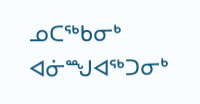ᓄᑕᖅᑲᓂᒃ ᐊᓃᙳᐊᖅᑐᓂᒃ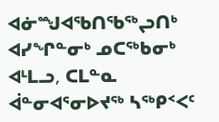ᐊᓃᙳᐊᖃᑎᖃᖅᖢᑎᒃ ᐊᓯᖏᓐᓂᒃ ᓄᑕᖅᑲᓂᒃ ᐊᒻᒪᓗ, ᑕᒪᓐᓇ ᐋᓐᓂᐊᕐᓂᐅᔪᖅ ᓴᖅᑭᑉᐸᑦ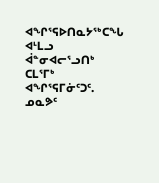ᐊᖏᕐᕋᐅᑎᓇᔭᖅᑕᖓ ᐊᒻᒪᓗ ᐋᓐᓂᐊᓕᕐᓗᑎᒃ ᑕᒪᕐᒥᒃ ᐊᖏᕐᕋᒥᓃᑦᑐᑦ.
ᓄᓇᕗᑦ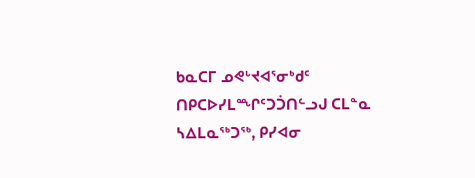ᑲᓇᑕᒥ ᓄᕙᒡᔪᐊᕐᓂᒃᑯᑦ ᑎᑭᑕᐅᓯᒪᙱᑦᑐᑑᑎᓪᓗᒍ ᑕᒪᓐᓇ ᓴᐃᒪᓇᖅᑐᖅ, ᑭᓯᐊᓂ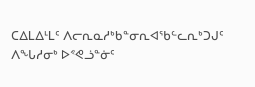ᑕᐃᒪᐃᒻᒪᑦ ᐱᓕᕆᓇᓱᒃᑲᓐᓂᕆᐊᖃᓪᓚᕆᒃᑐᒍᑦ ᐱᖓᓱᓂᒃ ᐅᕝᕙᓘᓐᓃᑦ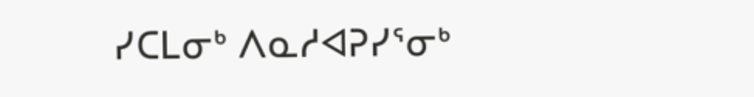ᓯᑕᒪᓂᒃ ᐱᓇᓱᐊᕈᓯᕐᓂᒃ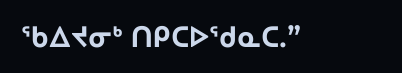ᖃᐃᔪᓂᒃ ᑎᑭᑕᐅᖁᓇᑕ.”